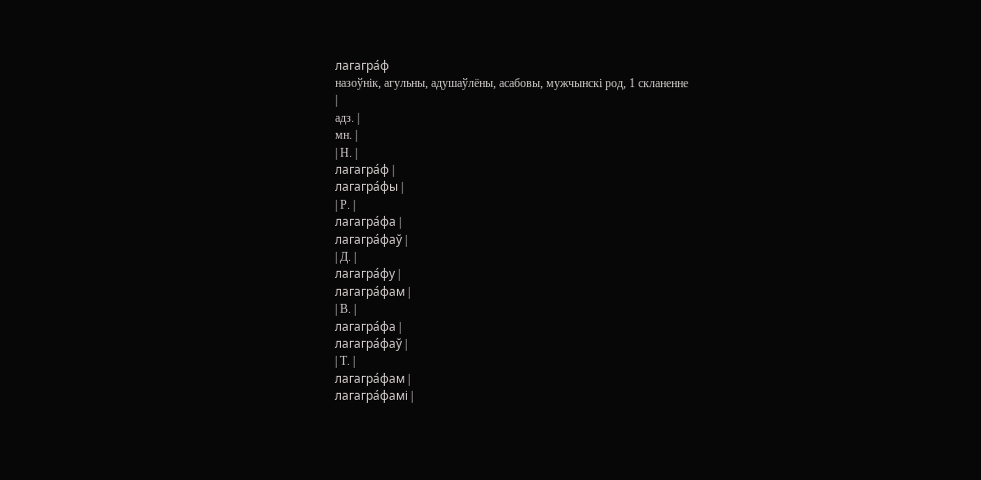лагагра́ф
назоўнік, агульны, адушаўлёны, асабовы, мужчынскі род, 1 скланенне
|
адз. |
мн. |
| Н. |
лагагра́ф |
лагагра́фы |
| Р. |
лагагра́фа |
лагагра́фаў |
| Д. |
лагагра́фу |
лагагра́фам |
| В. |
лагагра́фа |
лагагра́фаў |
| Т. |
лагагра́фам |
лагагра́фамі |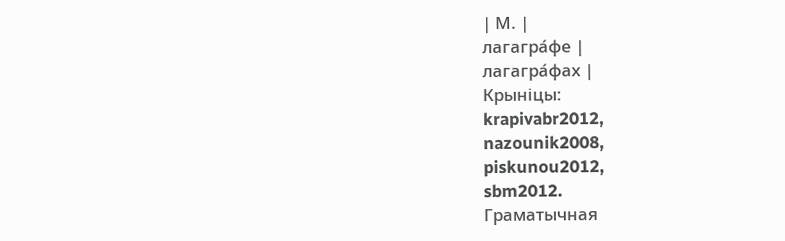| М. |
лагагра́фе |
лагагра́фах |
Крыніцы:
krapivabr2012,
nazounik2008,
piskunou2012,
sbm2012.
Граматычная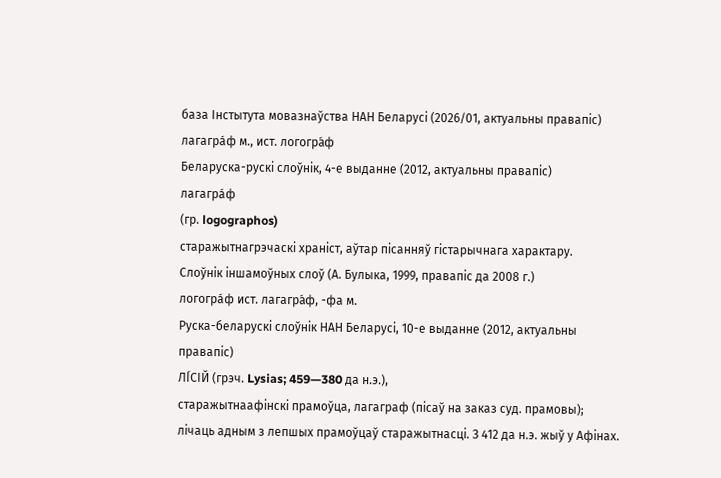база Інстытута мовазнаўства НАН Беларусі (2026/01, актуальны правапіс)
лагагра́ф м., ист. логогра́ф
Беларуска-рускі слоўнік, 4-е выданне (2012, актуальны правапіс)
лагагра́ф
(гр. logographos)
старажытнагрэчаскі храніст, аўтар пісанняў гістарычнага характару.
Слоўнік іншамоўных слоў (А. Булыка, 1999, правапіс да 2008 г.)
логогра́ф ист. лагагра́ф, -фа м.
Руска-беларускі слоўнік НАН Беларусі, 10-е выданне (2012, актуальны правапіс)
ЛІ́СІЙ (грэч. Lysias; 459—380 да н.э.),
старажытнаафінскі прамоўца, лагаграф (пісаў на заказ суд. прамовы); лічаць адным з лепшых прамоўцаў старажытнасці. З 412 да н.э. жыў у Афінах.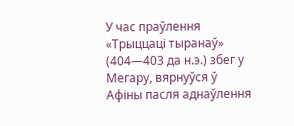У час праўлення «Трыццаці тыранаў» (404—403 да н.э.) збег у Мегару, вярнуўся ў Афіны пасля аднаўлення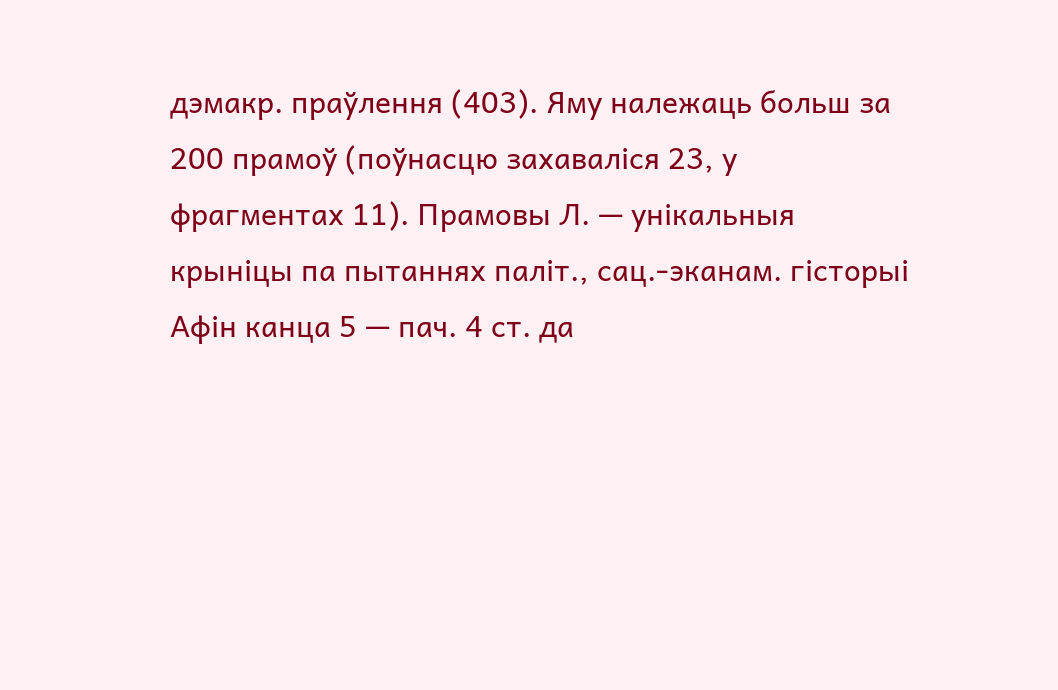дэмакр. праўлення (403). Яму належаць больш за 200 прамоў (поўнасцю захаваліся 23, у фрагментах 11). Прамовы Л. — унікальныя крыніцы па пытаннях паліт., сац.-эканам. гісторыі Афін канца 5 — пач. 4 ст. да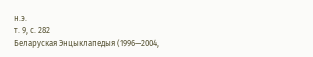н.э.
т. 9, с. 282
Беларуская Энцыклапедыя (1996—2004,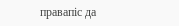правапіс да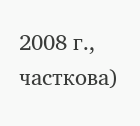2008 г., часткова)